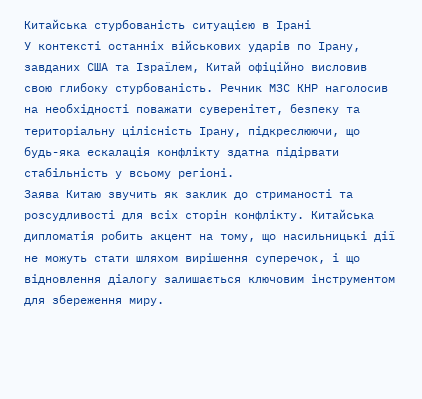Китайська стурбованість ситуацією в Ірані
У контексті останніх військових ударів по Ірану, завданих США та Ізраїлем, Китай офіційно висловив свою глибоку стурбованість. Речник МЗС КНР наголосив на необхідності поважати суверенітет, безпеку та територіальну цілісність Ірану, підкреслюючи, що будь-яка ескалація конфлікту здатна підірвати стабільність у всьому регіоні.
Заява Китаю звучить як заклик до стриманості та розсудливості для всіх сторін конфлікту. Китайська дипломатія робить акцент на тому, що насильницькі дії не можуть стати шляхом вирішення суперечок, і що відновлення діалогу залишається ключовим інструментом для збереження миру.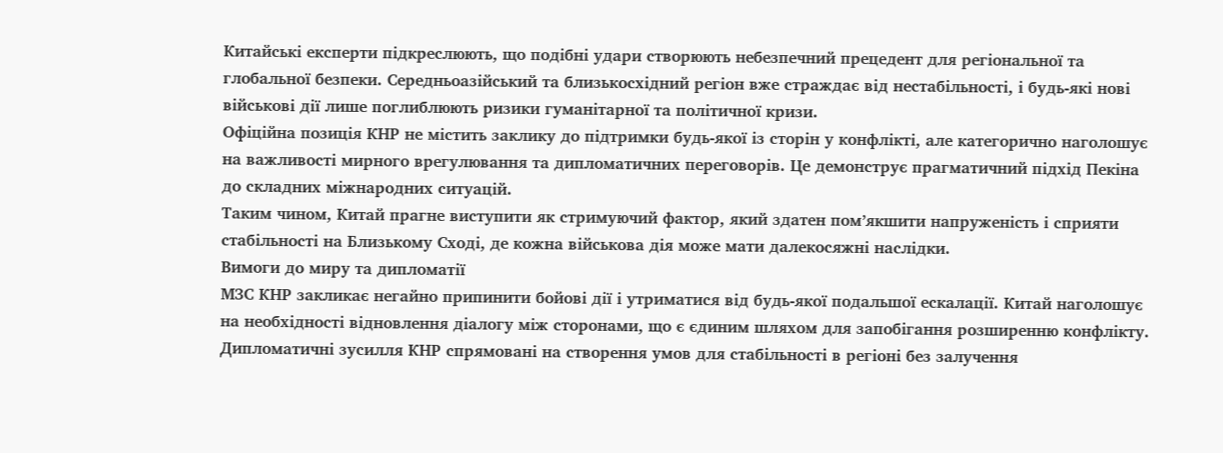Китайські експерти підкреслюють, що подібні удари створюють небезпечний прецедент для регіональної та глобальної безпеки. Середньоазійський та близькосхідний регіон вже страждає від нестабільності, і будь-які нові військові дії лише поглиблюють ризики гуманітарної та політичної кризи.
Офіційна позиція КНР не містить заклику до підтримки будь-якої із сторін у конфлікті, але категорично наголошує на важливості мирного врегулювання та дипломатичних переговорів. Це демонструє прагматичний підхід Пекіна до складних міжнародних ситуацій.
Таким чином, Китай прагне виступити як стримуючий фактор, який здатен пом’якшити напруженість і сприяти стабільності на Близькому Сході, де кожна військова дія може мати далекосяжні наслідки.
Вимоги до миру та дипломатії
МЗС КНР закликає негайно припинити бойові дії і утриматися від будь-якої подальшої ескалації. Китай наголошує на необхідності відновлення діалогу між сторонами, що є єдиним шляхом для запобігання розширенню конфлікту.
Дипломатичні зусилля КНР спрямовані на створення умов для стабільності в регіоні без залучення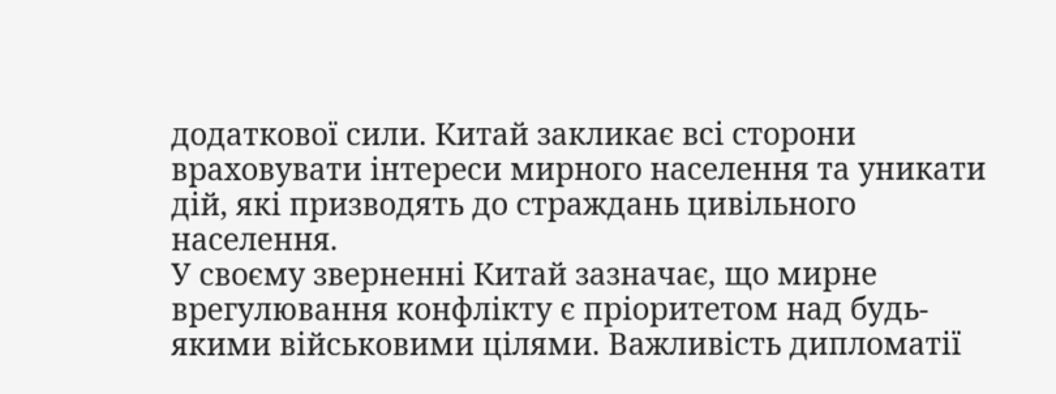додаткової сили. Китай закликає всі сторони враховувати інтереси мирного населення та уникати дій, які призводять до страждань цивільного населення.
У своєму зверненні Китай зазначає, що мирне врегулювання конфлікту є пріоритетом над будь-якими військовими цілями. Важливість дипломатії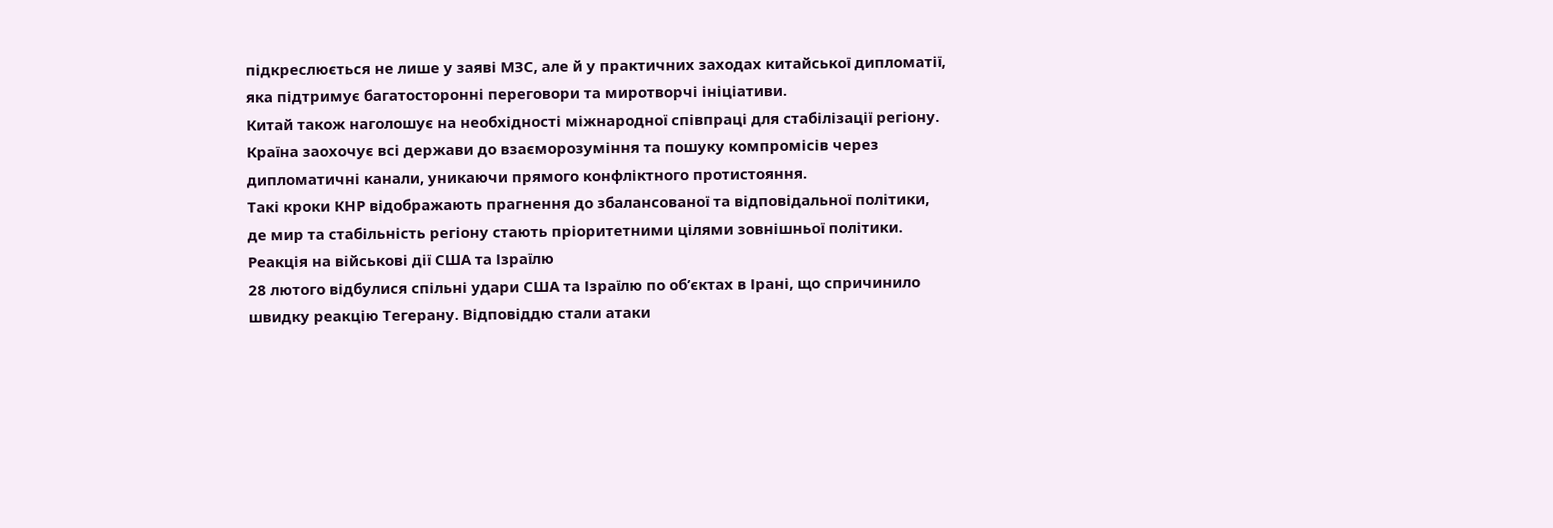підкреслюється не лише у заяві МЗС, але й у практичних заходах китайської дипломатії, яка підтримує багатосторонні переговори та миротворчі ініціативи.
Китай також наголошує на необхідності міжнародної співпраці для стабілізації регіону. Країна заохочує всі держави до взаєморозуміння та пошуку компромісів через дипломатичні канали, уникаючи прямого конфліктного протистояння.
Такі кроки КНР відображають прагнення до збалансованої та відповідальної політики, де мир та стабільність регіону стають пріоритетними цілями зовнішньої політики.
Реакція на військові дії США та Ізраїлю
28 лютого відбулися спільні удари США та Ізраїлю по об’єктах в Ірані, що спричинило швидку реакцію Тегерану. Відповіддю стали атаки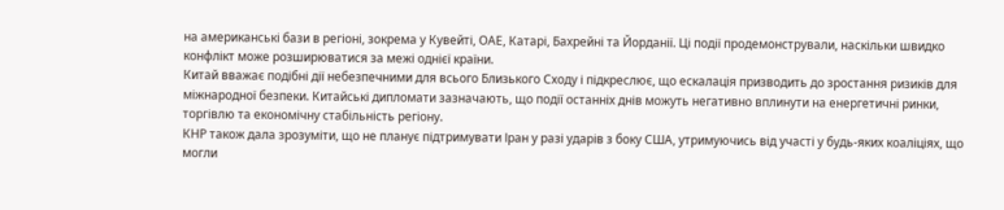на американські бази в регіоні, зокрема у Кувейті, ОАЕ, Катарі, Бахрейні та Йорданії. Ці події продемонстрували, наскільки швидко конфлікт може розширюватися за межі однієї країни.
Китай вважає подібні дії небезпечними для всього Близького Сходу і підкреслює, що ескалація призводить до зростання ризиків для міжнародної безпеки. Китайські дипломати зазначають, що події останніх днів можуть негативно вплинути на енергетичні ринки, торгівлю та економічну стабільність регіону.
КНР також дала зрозуміти, що не планує підтримувати Іран у разі ударів з боку США, утримуючись від участі у будь-яких коаліціях, що могли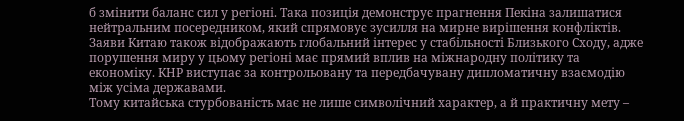б змінити баланс сил у регіоні. Така позиція демонструє прагнення Пекіна залишатися нейтральним посередником, який спрямовує зусилля на мирне вирішення конфліктів.
Заяви Китаю також відображають глобальний інтерес у стабільності Близького Сходу, адже порушення миру у цьому регіоні має прямий вплив на міжнародну політику та економіку. КНР виступає за контрольовану та передбачувану дипломатичну взаємодію між усіма державами.
Тому китайська стурбованість має не лише символічний характер, а й практичну мету –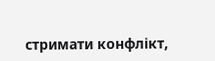стримати конфлікт,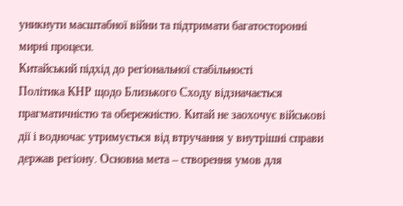уникнути масштабної війни та підтримати багатосторонні мирні процеси.
Китайський підхід до регіональної стабільності
Політика КНР щодо Близького Сходу відзначається прагматичністю та обережністю. Китай не заохочує військові дії і водночас утримується від втручання у внутрішні справи держав регіону. Основна мета – створення умов для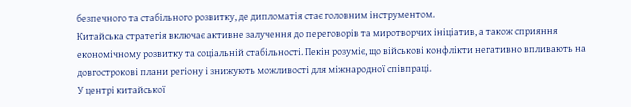безпечного та стабільного розвитку, де дипломатія стає головним інструментом.
Китайська стратегія включає активне залучення до переговорів та миротворчих ініціатив, а також сприяння економічному розвитку та соціальній стабільності. Пекін розуміє, що військові конфлікти негативно впливають на довгострокові плани регіону і знижують можливості для міжнародної співпраці.
У центрі китайської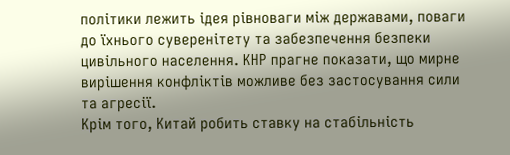політики лежить ідея рівноваги між державами, поваги до їхнього суверенітету та забезпечення безпеки цивільного населення. КНР прагне показати, що мирне вирішення конфліктів можливе без застосування сили та агресії.
Крім того, Китай робить ставку на стабільність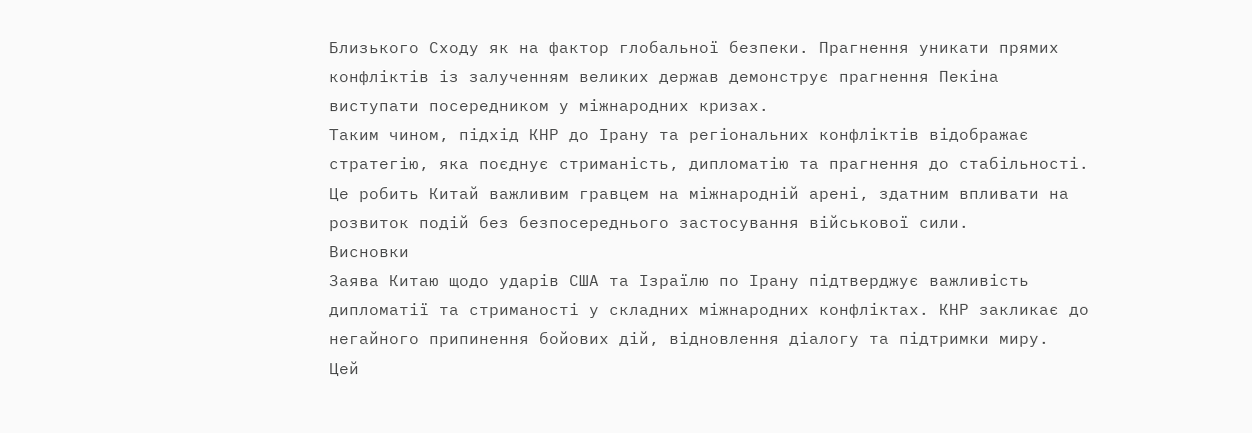Близького Сходу як на фактор глобальної безпеки. Прагнення уникати прямих конфліктів із залученням великих держав демонструє прагнення Пекіна виступати посередником у міжнародних кризах.
Таким чином, підхід КНР до Ірану та регіональних конфліктів відображає стратегію, яка поєднує стриманість, дипломатію та прагнення до стабільності. Це робить Китай важливим гравцем на міжнародній арені, здатним впливати на розвиток подій без безпосереднього застосування військової сили.
Висновки
Заява Китаю щодо ударів США та Ізраїлю по Ірану підтверджує важливість дипломатії та стриманості у складних міжнародних конфліктах. КНР закликає до негайного припинення бойових дій, відновлення діалогу та підтримки миру.
Цей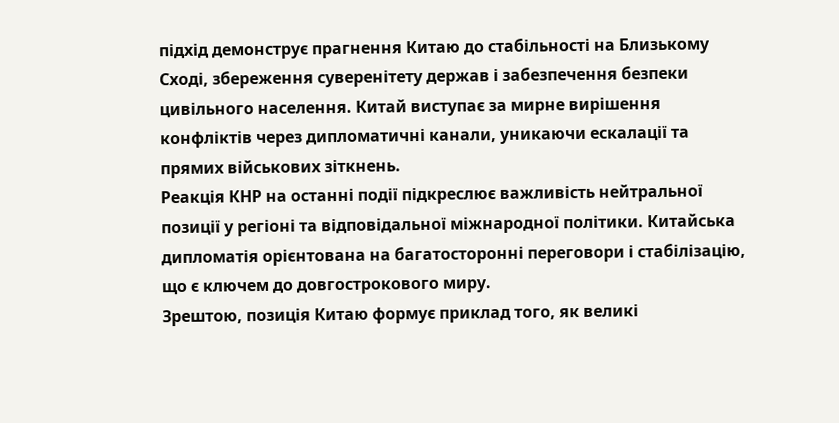підхід демонструє прагнення Китаю до стабільності на Близькому Сході, збереження суверенітету держав і забезпечення безпеки цивільного населення. Китай виступає за мирне вирішення конфліктів через дипломатичні канали, уникаючи ескалації та прямих військових зіткнень.
Реакція КНР на останні події підкреслює важливість нейтральної позиції у регіоні та відповідальної міжнародної політики. Китайська дипломатія орієнтована на багатосторонні переговори і стабілізацію, що є ключем до довгострокового миру.
Зрештою, позиція Китаю формує приклад того, як великі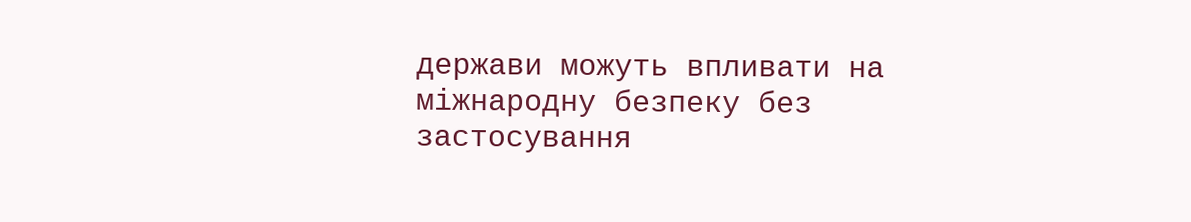держави можуть впливати на міжнародну безпеку без застосування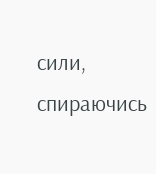сили, спираючись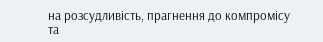на розсудливість, прагнення до компромісу та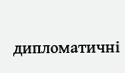дипломатичні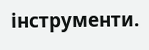інструменти.